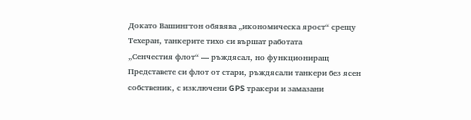Докато Вашингтон обявява „икономическа ярост“ срещу Техеран, танкерите тихо си вършат работата
„Сенчестия флот“ — ръждясал, но функциониращ
Представете си флот от стари, ръждясали танкери без ясен собственик, с изключени GPS тракери и замазани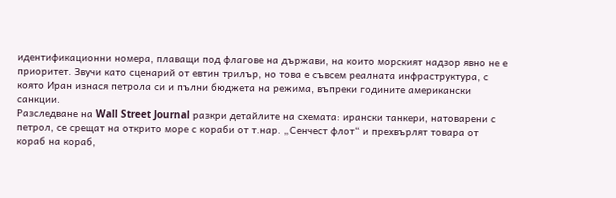идентификационни номера, плаващи под флагове на държави, на които морският надзор явно не е приоритет. Звучи като сценарий от евтин трилър, но това е съвсем реалната инфраструктура, с която Иран изнася петрола си и пълни бюджета на режима, въпреки годините американски санкции.
Разследване на Wall Street Journal разкри детайлите на схемата: ирански танкери, натоварени с петрол, се срещат на открито море с кораби от т.нар. „Сенчест флот“ и прехвърлят товара от кораб на кораб,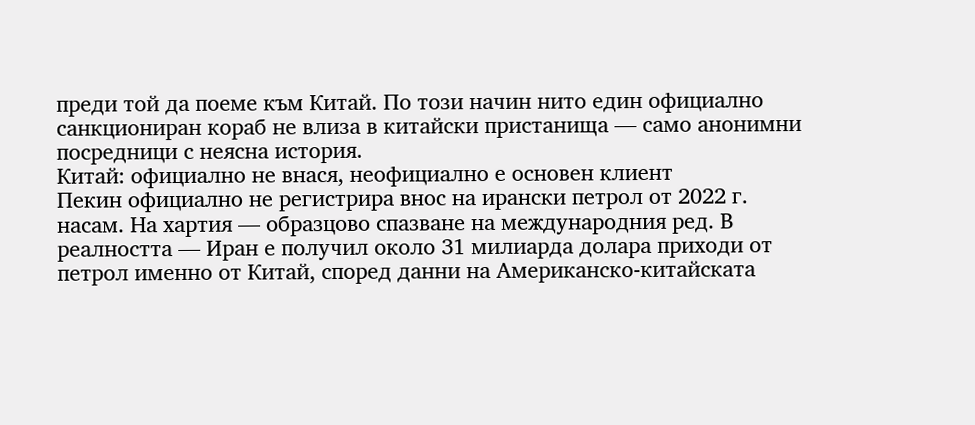преди той да поеме към Китай. По този начин нито един официално санкциониран кораб не влиза в китайски пристанища — само анонимни посредници с неясна история.
Китай: официално не внася, неофициално е основен клиент
Пекин официално не регистрира внос на ирански петрол от 2022 г. насам. На хартия — образцово спазване на международния ред. В реалността — Иран е получил около 31 милиарда долара приходи от петрол именно от Китай, според данни на Американско-китайската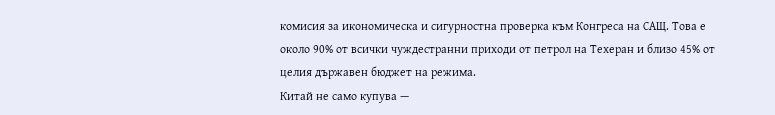комисия за икономическа и сигурностна проверка към Конгреса на САЩ. Това е около 90% от всички чуждестранни приходи от петрол на Техеран и близо 45% от целия държавен бюджет на режима.
Китай не само купува —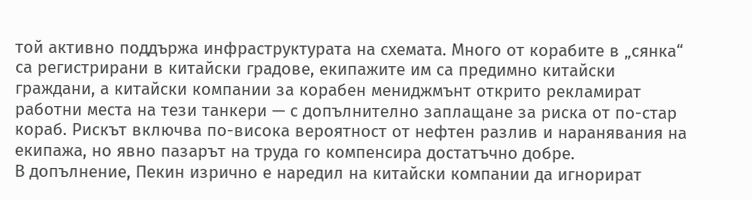той активно поддържа инфраструктурата на схемата. Много от корабите в „сянка“ са регистрирани в китайски градове, екипажите им са предимно китайски граждани, а китайски компании за корабен мениджмънт открито рекламират работни места на тези танкери — с допълнително заплащане за риска от по-стар кораб. Рискът включва по-висока вероятност от нефтен разлив и наранявания на екипажа, но явно пазарът на труда го компенсира достатъчно добре.
В допълнение, Пекин изрично е наредил на китайски компании да игнорират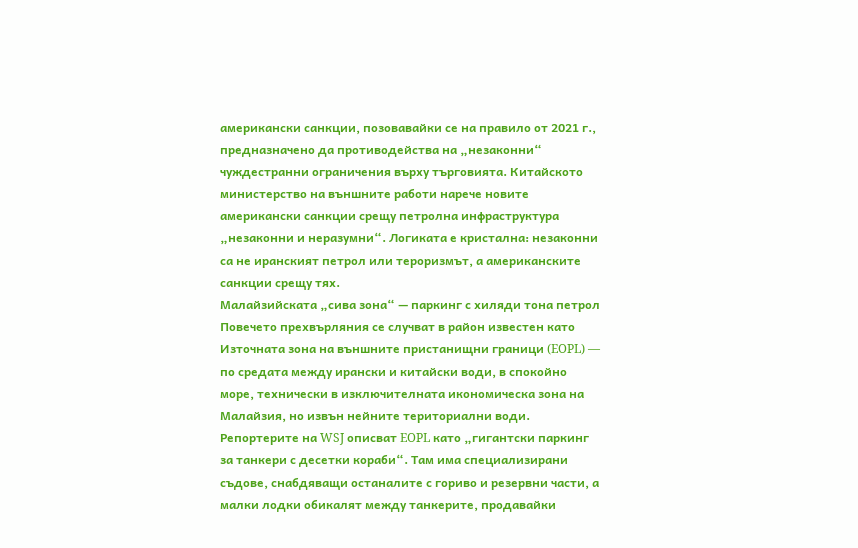американски санкции, позовавайки се на правило от 2021 г., предназначено да противодейства на „незаконни“ чуждестранни ограничения върху търговията. Китайското министерство на външните работи нарече новите американски санкции срещу петролна инфраструктура „незаконни и неразумни“. Логиката е кристална: незаконни са не иранският петрол или тероризмът, а американските санкции срещу тях.
Малайзийската „сива зона“ — паркинг с хиляди тона петрол
Повечето прехвърляния се случват в район известен като Източната зона на външните пристанищни граници (EOPL) — по средата между ирански и китайски води, в спокойно море, технически в изключителната икономическа зона на Малайзия, но извън нейните териториални води. Репортерите на WSJ описват EOPL като „гигантски паркинг за танкери с десетки кораби“. Там има специализирани съдове, снабдяващи останалите с гориво и резервни части, а малки лодки обикалят между танкерите, продавайки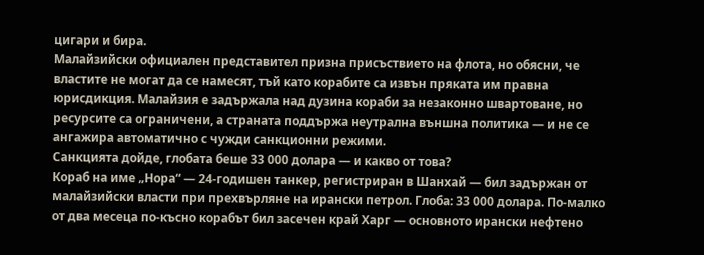цигари и бира.
Малайзийски официален представител призна присъствието на флота, но обясни, че властите не могат да се намесят, тъй като корабите са извън пряката им правна юрисдикция. Малайзия е задържала над дузина кораби за незаконно швартоване, но ресурсите са ограничени, а страната поддържа неутрална външна политика — и не се ангажира автоматично с чужди санкционни режими.
Санкцията дойде, глобата беше 33 000 долара — и какво от това?
Кораб на име „Нора“ — 24-годишен танкер, регистриран в Шанхай — бил задържан от малайзийски власти при прехвърляне на ирански петрол. Глоба: 33 000 долара. По-малко от два месеца по-късно корабът бил засечен край Харг — основното ирански нефтено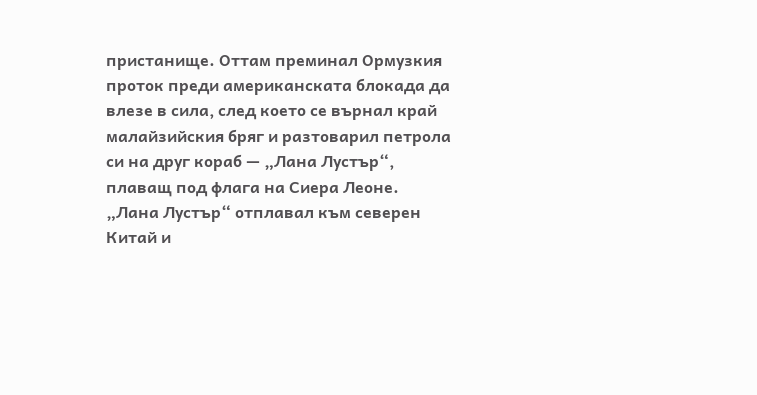пристанище. Оттам преминал Ормузкия проток преди американската блокада да влезе в сила, след което се върнал край малайзийския бряг и разтоварил петрола си на друг кораб — „Лана Лустър“, плаващ под флага на Сиера Леоне. „Лана Лустър“ отплавал към северен Китай и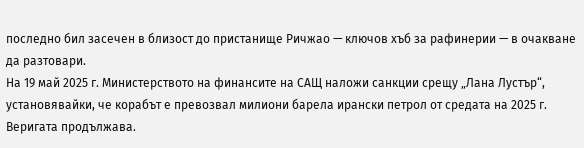последно бил засечен в близост до пристанище Ричжао — ключов хъб за рафинерии — в очакване да разтовари.
На 19 май 2025 г. Министерството на финансите на САЩ наложи санкции срещу „Лана Лустър“, установявайки, че корабът е превозвал милиони барела ирански петрол от средата на 2025 г. Веригата продължава.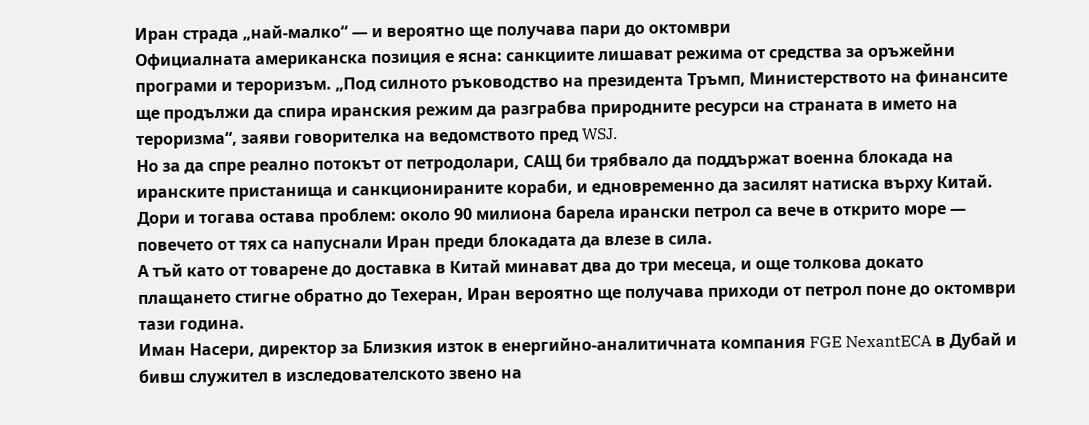Иран страда „най-малко“ — и вероятно ще получава пари до октомври
Официалната американска позиция е ясна: санкциите лишават режима от средства за оръжейни програми и тероризъм. „Под силното ръководство на президента Тръмп, Министерството на финансите ще продължи да спира иранския режим да разграбва природните ресурси на страната в името на тероризма“, заяви говорителка на ведомството пред WSJ.
Но за да спре реално потокът от петродолари, САЩ би трябвало да поддържат военна блокада на иранските пристанища и санкционираните кораби, и едновременно да засилят натиска върху Китай. Дори и тогава остава проблем: около 90 милиона барела ирански петрол са вече в открито море — повечето от тях са напуснали Иран преди блокадата да влезе в сила.
А тъй като от товарене до доставка в Китай минават два до три месеца, и още толкова докато плащането стигне обратно до Техеран, Иран вероятно ще получава приходи от петрол поне до октомври тази година.
Иман Насери, директор за Близкия изток в енергийно-аналитичната компания FGE NexantECA в Дубай и бивш служител в изследователското звено на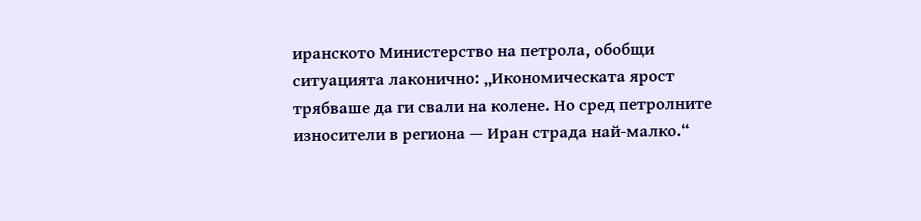иранското Министерство на петрола, обобщи ситуацията лаконично: „Икономическата ярост трябваше да ги свали на колене. Но сред петролните износители в региона — Иран страда най-малко.“